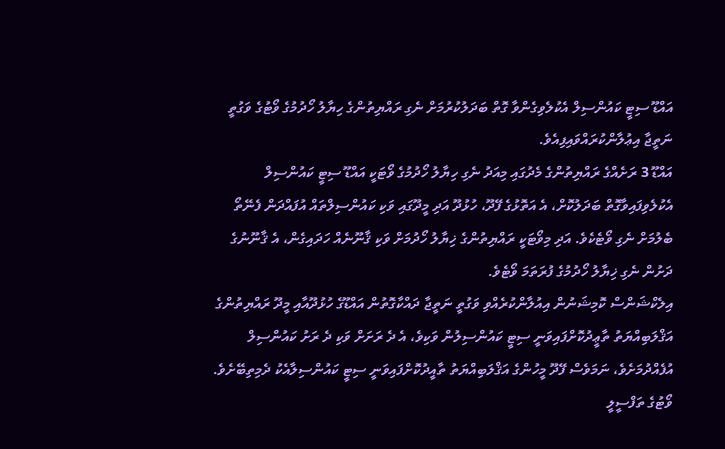އައްޑޫ ސިޓީ ކައުންސިލް އެކުލެވިގެންވާ ގޮތް ބަދަލުކުރުމަށް ނެގި ރައްޔިތުންގެ ހިޔާލު ހޯދުމުގެ ވޯޓުގެ ވަގުތީ ނަތީޖާ އިޢުލާންކުރައްވައިފިއެވެ.
އައްޑޫ 3 ރަށެއްގެ ރައްޔިތުންގެ މެދުގައި މިއަދު ނެގި ހިޔާލު ހޯދުމުގެ ވޯޓަކީ އައްޑޫ ސިޓީ ކައުންސިލް އެކުލެވިފައިވާގޮތް ބަދަލުކޮށް، އެ އަތޮޅުގެ ފޭދޫ، ހުޅުދޫ އަދި މީދޫގައި ވަކި ކައުންސިލްތައް އުފައްދަން ފެނޭތޯ ބެލުމަށް ނެގި ވޯޓެކެވެ. އަދި މިވޯޓަކީ ރައްޔިތުންގެ ޚިޔާލު ހޯދުމަށް ވަކި ޤާނޫނެއް ހަދައިގެން، އެ ޤާނޫނުގެ ދަށުން ނެގި ޚިޔާލު ހޯދުމުގެ ފުރަތަމަ ވޯޓެވެ.
އިލެކްޝަންސް ކޮމިޝަނުން އިއުލާންކުރެއްވި ވަގުތީ ނަތީޖާ ދައްކާގޮތުން އައްޑޫގެ ހުޅުދޫއާއި މީދޫ ރައްޔިތުންގެ އަޤްލަބިއްޔަތު ތާޢީދުކޮށްފައިވަނީ ސިޓީ ކައުންސިލުން ވަކިވެ، އެ ދެ ރަށަށް ވަކި ދެ ރަށު ކައުންސިލް އުފެއްދުމަށެވެ، ނަމަވެސް ފޭދޫ މީހުންގެ އަޤްލަބިއްޔަތު ތާއީދުކޮށްފައިވަނީ ސިޓީ ކައުންސިލާއެކު ދެމިތިބޭށެވެ.
ވޯޓުގެ ތަފްސީލީ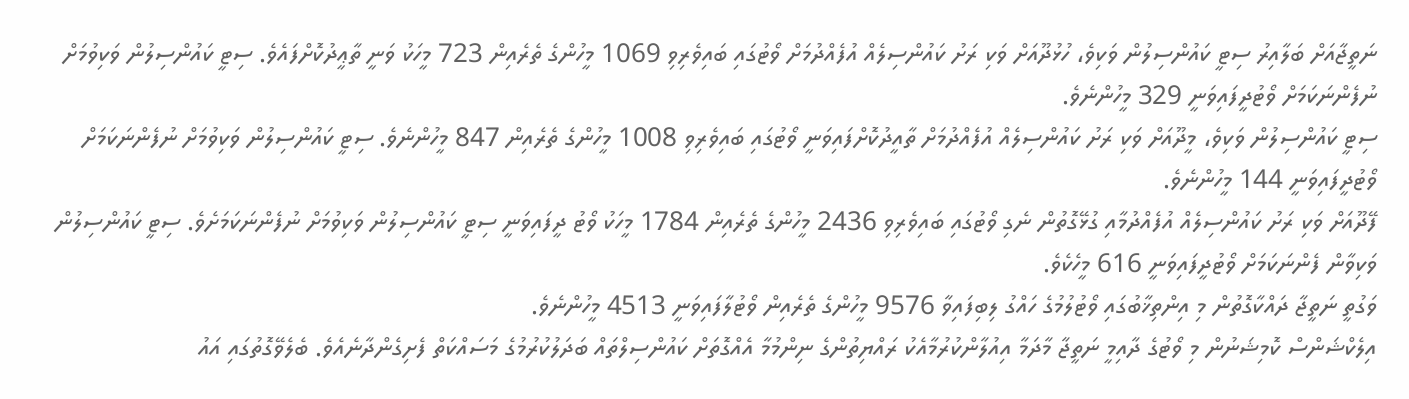ނަތީޖާއަށް ބަލާއިރު ސިޓީ ކައުންސިލުން ވަކިވެ، ހުޅުދޫއަށް ވަކި ރަށު ކައުންސިލެއް އުފެއްދުމަށް ވޯޓުގައި ބައިވެރިވި 1069 މީހުންގެ ތެރެއިން 723 މީހަކު ވަނީ ތާޢީދުކޮށްފައެވެ. ސިޓީ ކައުންސިލުން ވަކިވުމަށް ނުފެންނަކަމަށް ވޯޓުދީފައިވަނީ 329 މީހުންނެވެ.
ސިޓީ ކައުންސިލުން ވަކިވެ، މީދޫއަށް ވަކި ރަށު ކައުންސިލެއް އުފެއްދުމަށް ތާއީދުކޮށްފައިވަނީ ވޯޓުގައި ބައިވެރިވި 1008 މީހުންގެ ތެރެއިން 847 މީހުންނެވެ. ސިޓީ ކައުންސިލުން ވަކިވުމަށް ނުފެންނަކަމަށް ވޯޓުދީފައިވަނީ 144 މީހުންނެވެ.
ފޭދޫއަށް ވަކި ރަށު ކައުންސިލެއް އުފެއްދުމާއި ގުޅޭގޮތުން ނެގި ވޯޓުގައި ބައިވެރިވި 2436 މީހުންގެ ތެރެއިން 1784 މީހަކު ވޯޓު ދީފައިވަނީ ސިޓީ ކައުންސިލުން ވަކިވުމަށް ނުފެންނަކަމަށެވެ. ސިޓީ ކައުންސިލުން ވަކިވާން ފެންނަކަމަށް ވޯޓުދީފައިވަނީ 616 މީހެކެވެ.
ވަގުތީ ނަތީޖާ ދައްކާގޮތުން މި އިންތިޚާބުގައި ވޯޓުލުމުގެ ހައްގު ލިބިފައިވާ 9576 މީހުންގެ ތެރެއިން ވޯޓުލާފައިވަނީ 4513 މީހުންނެވެ.
އިލެކްޝަންސް ކޮމިޝަނުން މި ވޯޓުގެ ދާއިމީ ނަތީޖާ މާދަމާ އިއުލާންކުރުމާއެކު ރައްޔިތުންގެ ނިންމުމާ އެއްގޮތަށް ކައުންސިލްތައް ބަދަލުކުރުމުގެ މަސައްކަތް ފެށިގެންދާނެއެވެ. ބެލެވޭގޮތުގައި އައު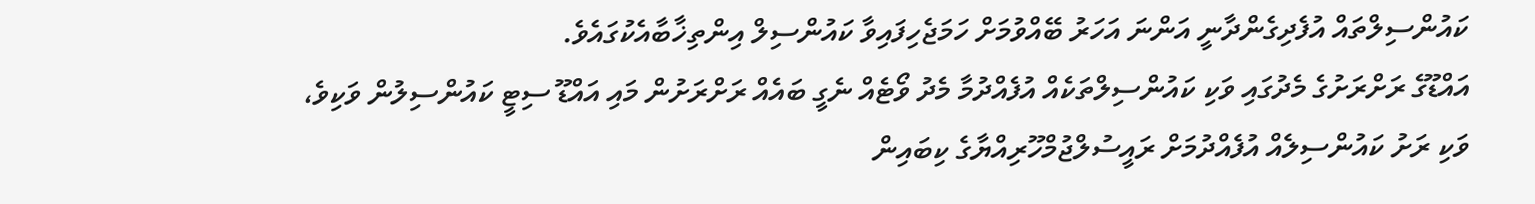ކައުންސިލްތައް އުފެދިގެންދާނީ އަންނަ އަހަރު ބޭއްވުމަށް ހަމަޖެހިފައިވާ ކައުންސިލް އިންތިޚާބާއެކުގައެވެ.
އައްޑޫގެ ރަށްރަށުގެ މެދުގައި ވަކި ކައުންސިލްތަކެއް އުފެއްދުމާ މެދު ވޯޓެއް ނެގީ ބައެއް ރަށްރަށުން މައި އައްޑޫ ސިޓީ ކައުންސިލުން ވަކިވެ، ވަކި ރަށު ކައުންސިލެއް އުފެއްދުމަށް ރައީސުލްޖުމްހޫރިއްޔާގެ ކިބައިން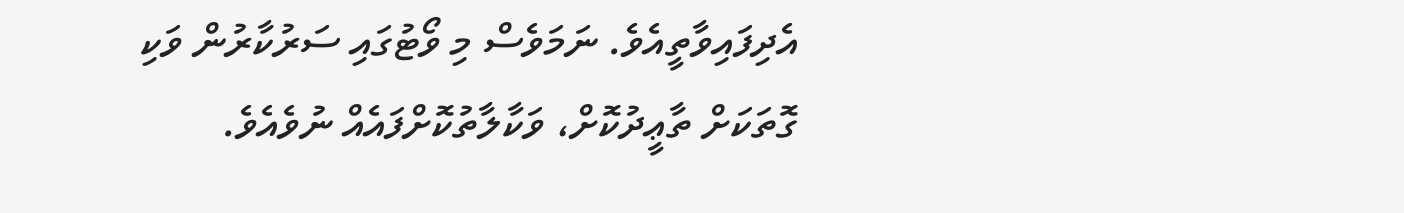އެދިފައިވާތީއެވެ. ނަމަވެސް މި ވޯޓުގައި ސަރުކާރުން ވަކި ގޮތަކަށް ތާޢީދުކޮށް، ވަކާލާތުކޮށްފައެއް ނުވެއެވެ.